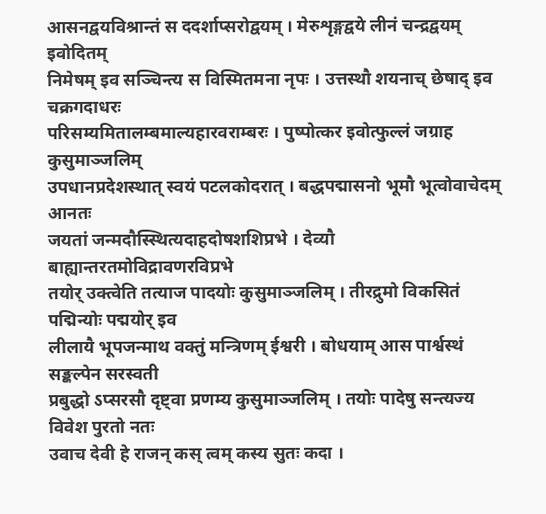आसनद्वयविश्रान्तं स ददर्शाप्सरोद्वयम् । मेरुशृङ्गद्वये लीनं चन्द्रद्वयम् इवोदितम्
निमेषम् इव सञ्चिन्त्य स विस्मितमना नृपः । उत्तस्थौ शयनाच् छेषाद् इव चक्रगदाधरः
परिसम्यमितालम्बमाल्यहारवराम्बरः । पुष्पोत्कर इवोत्फुल्लं जग्राह कुसुमाञ्जलिम्
उपधानप्रदेशस्थात् स्वयं पटलकोदरात् । बद्धपद्मासनो भूमौ भूत्वोवाचेदम् आनतः
जयतां जन्मदौस्स्थित्यदाहदोषशशिप्रभे । देव्यौ बाह्यान्तरतमोविद्रावणरविप्रभे
तयोर् उक्त्वेति तत्याज पादयोः कुसुमाञ्जलिम् । तीरद्रुमो विकसितं पद्मिन्योः पद्मयोर् इव
लीलायै भूपजन्माथ वक्तुं मन्त्रिणम् ईश्वरी । बोधयाम् आस पार्श्वस्थं सङ्कल्पेन सरस्वती
प्रबुद्धो ऽप्सरसौ दृष्ट्वा प्रणम्य कुसुमाञ्जलिम् । तयोः पादेषु सन्त्यज्य विवेश पुरतो नतः
उवाच देवी हे राजन् कस् त्वम् कस्य सुतः कदा ।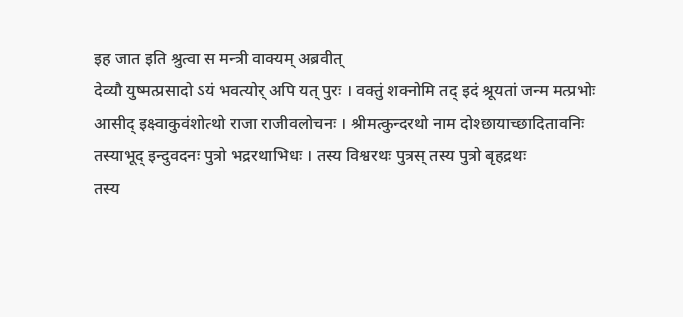इह जात इति श्रुत्वा स मन्त्री वाक्यम् अब्रवीत्
देव्यौ युष्मत्प्रसादो ऽयं भवत्योर् अपि यत् पुरः । वक्तुं शक्नोमि तद् इदं श्रूयतां जन्म मत्प्रभोः
आसीद् इक्ष्वाकुवंशोत्थो राजा राजीवलोचनः । श्रीमत्कुन्दरथो नाम दोश्छायाच्छादितावनिः
तस्याभूद् इन्दुवदनः पुत्रो भद्ररथाभिधः । तस्य विश्वरथः पुत्रस् तस्य पुत्रो बृहद्रथः
तस्य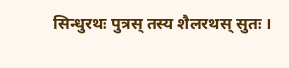सिन्धुरथः पुत्रस् तस्य शैलरथस् सुतः ।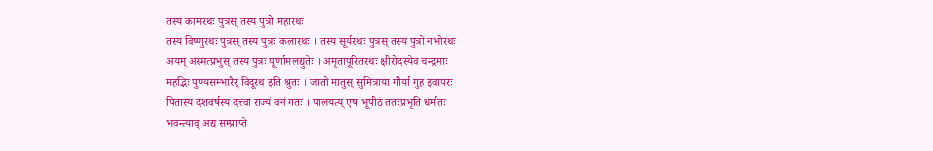तस्य कामरथः पुत्रस् तस्य पुत्रो महारथः
तस्य विष्णुरथः पुत्रस् तस्य पुत्रः कलारथः । तस्य सूर्यरथः पुत्रस् तस्य पुत्रो नभोरथः
अयम् अस्मत्प्रभुस् तस्य पुत्रः पूर्णामलद्युतेः । अमृतापूरितरथः क्षीरोदस्येव चन्द्रमाः
महद्भिः पुण्यसम्भारैर् विदूरथ इति श्रुतः । जातो मातुस् सुमित्राया गौर्या गुह इवापरः
पितास्य दशवर्षस्य दत्त्वा राज्यं वनं गतः । पालयत्य् एष भूपीठं ततःप्रभृति धर्मतः
भवन्त्याव् अद्य सम्प्राप्ते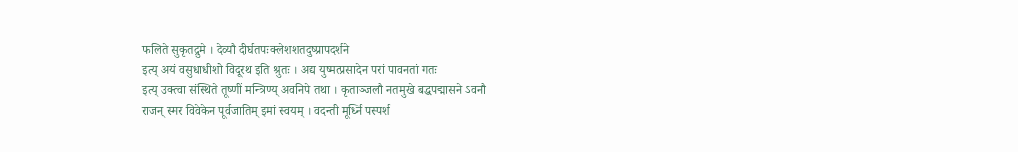फलिते सुकृतद्रुमे । देव्यौ दीर्घतपःक्लेशशतदुष्प्रापदर्शने
इत्य् अयं वसुधाधीशो विदूरथ इति श्रुतः । अद्य युष्मत्प्रसादेन परां पावनतां गतः
इत्य् उक्त्वा संस्थिते तूष्णीं मन्त्रिण्य् अवनिपे तथा । कृताञ्जलौ नतमुखे बद्धपद्मासने ऽवनौ
राजन् स्मर विवेकेन पूर्वजातिम् इमां स्वयम् । वदन्ती मूर्ध्नि पस्पर्श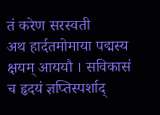तं करेण सरस्वती
अथ हार्दतमोमाया पद्मस्य क्षयम् आययौ । सविकासं च हृदयं ज्ञप्तिस्पर्शाद्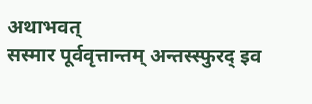अथाभवत्
सस्मार पूर्ववृत्तान्तम् अन्तस्स्फुरद् इव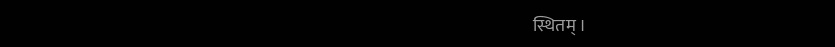स्थितम् ।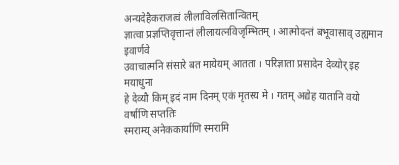अन्यदेहैकराजत्वं लीलाविलसितान्वितम्
ज्ञात्वा प्रज्ञप्तिवृत्तान्तं लीलायत्नविजृम्भितम् । आत्मोदन्तं बभूवासाव् उह्यमान इवार्णवे
उवाचात्मनि संसारे बत मायेयम् आतता । परिज्ञाता प्रसादेन देव्योर् इह मयाधुना
हे देव्यौ किम् इदं नाम दिनम् एकं मृतस्य मे । गतम् अद्येह यातानि वयो वर्षाणि सप्ततिः
स्मराम्य् अनेककार्याणि स्मरामि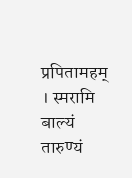प्रपितामहम् । स्मरामि बाल्यं तारुण्यं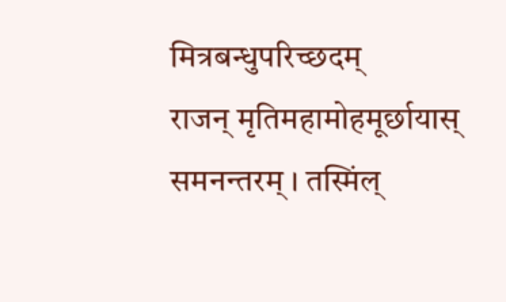मित्रबन्धुपरिच्छदम्
राजन् मृतिमहामोहमूर्छायास् समनन्तरम् । तस्मिंल्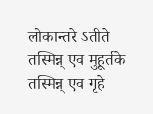लोकान्तरे ऽतीते तस्मिन्न् एव मुहूर्तके
तस्मिन्न् एव गृहे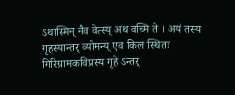ऽथास्मिन् नैव वेत्स्य् अथ वच्मि ते । अयं तस्य गृहस्यान्तर् व्योमन्य् एव किल स्थितः
गिरिग्रामकविप्रस्य गृहे ऽन्तर्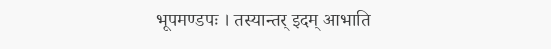भूपमण्डपः । तस्यान्तर् इदम् आभाति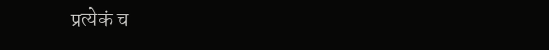प्रत्येकं च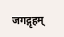जगद्गृहम्